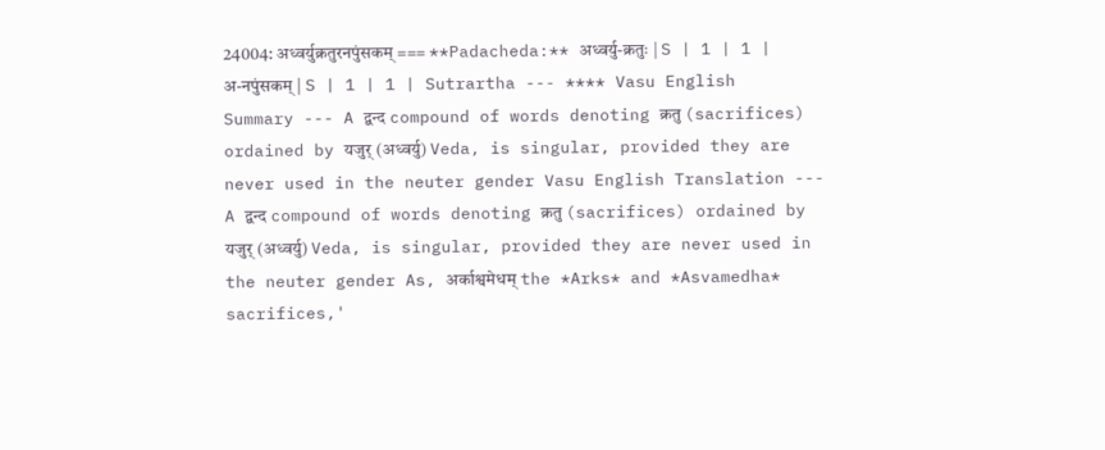24004: अध्वर्युक्रतुरनपुंसकम् === **Padacheda:** अध्वर्यु-क्रतुः | S | 1 | 1 | अ-नपुंसकम् | S | 1 | 1 | Sutrartha --- **** Vasu English Summary --- A द्वन्द compound of words denoting क्रतु (sacrifices) ordained by यजुर् (अध्वर्यु) Veda, is singular, provided they are never used in the neuter gender Vasu English Translation --- A द्वन्द compound of words denoting क्रतु (sacrifices) ordained by यजुर् (अध्वर्यु) Veda, is singular, provided they are never used in the neuter gender As, अर्काश्वमेधम् the *Arks* and *Asvamedha* sacrifices,'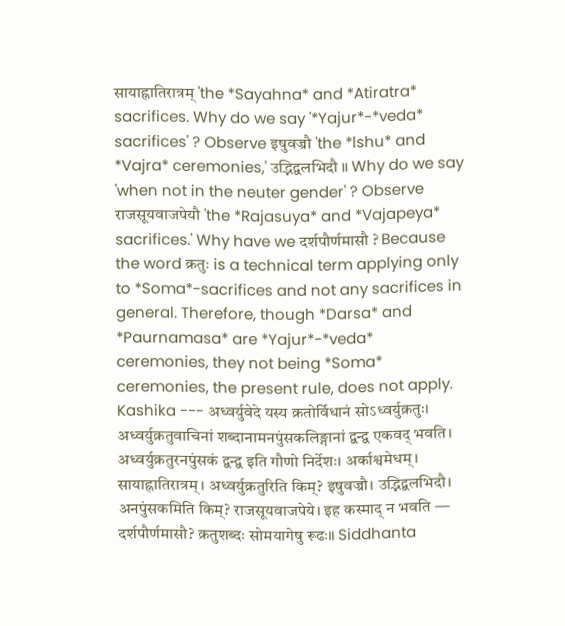सायाह्नातिरात्रम् 'the *Sayahna* and *Atiratra* sacrifices. Why do we say '*Yajur*-*veda* sacrifices' ? Observe इषुवज्रौ 'the *lshu* and *Vajra* ceremonies,' उद्भिद्वलभिदौ ॥ Why do we say 'when not in the neuter gender' ? Observe राजसूयवाजपेयौ 'the *Rajasuya* and *Vajapeya* sacrifices.' Why have we दर्शपौर्णमासौ ? Because the word क्रतुः is a technical term applying only to *Soma*-sacrifices and not any sacrifices in general. Therefore, though *Darsa* and *Paurnamasa* are *Yajur*-*veda* ceremonies, they not being *Soma* ceremonies, the present rule, does not apply. Kashika --- अध्वर्युवेदे यस्य क्रतोर्विधानं सोऽध्वर्युक्रतुः। अध्वर्युक्रतुवाचिनां शब्दानामनपुंसकलिङ्गानां द्वन्द्व एकवद् भवति। अध्वर्युक्रतुरनपुंसकं द्वन्द्व इति गौणो निर्देशः। अर्काश्वमेधम्। सायाह्नातिरात्रम्। अध्वर्युक्रतुरिति किम्? इषुवज्रौ। उद्भिद्बलभिदौ। अनपुंसकमिति किम्? राजसूयवाजपेये। इह कस्माद् न भवति — दर्शपौर्णमासौ? क्रतुशब्दः सोमयागेषु रूढः॥ Siddhanta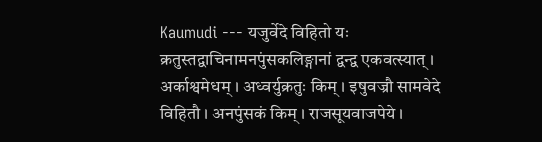Kaumudi --- यजुर्वेदे विहितो यः क्रतुस्तद्वाचिनामनपुंसकलिङ्गानां द्वन्द्व एकवत्स्यात् । अर्काश्वमेधम् । अध्वर्युक्रतुः किम् । इषुवज्रौ सामवेदे विहितौ । अनपुंसकं किम् । राजसूयवाजपेये ।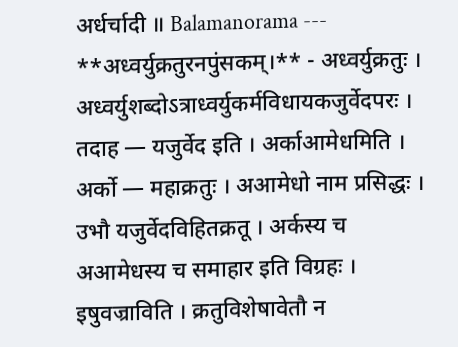अर्धर्चादी ॥ Balamanorama --- **अध्वर्युक्रतुरनपुंसकम्।** - अध्वर्युक्रतुः । अध्वर्युशब्दोऽत्राध्वर्युकर्मविधायकजुर्वेदपरः । तदाह — यजुर्वेद इति । अर्काआमेधमिति । अर्को — महाक्रतुः । अआमेधो नाम प्रसिद्धः । उभौ यजुर्वेदविहितक्रतू । अर्कस्य च अआमेधस्य च समाहार इति विग्रहः । इषुवज्राविति । क्रतुविशेषावेतौ न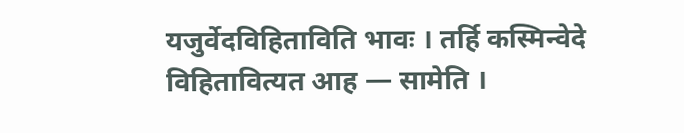यजुर्वेदविहिताविति भावः । तर्हि कस्मिन्वेदे विहितावित्यत आह — सामेति ।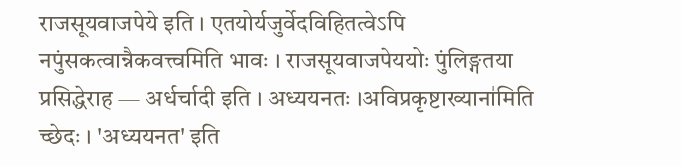राजसूयवाजपेये इति । एतयोर्यजुर्वेदविहितत्वेऽपि नपुंसकत्वान्नैकवत्त्वमिति भावः । राजसूयवाजपेययोः पुंलिङ्गतया प्रसिद्धेराह — अर्धर्चादी इति । अध्ययनतः ।अविप्रकृष्टाख्याना॑मिति च्छेदः । 'अध्ययनत' इति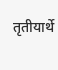तृतीयार्थे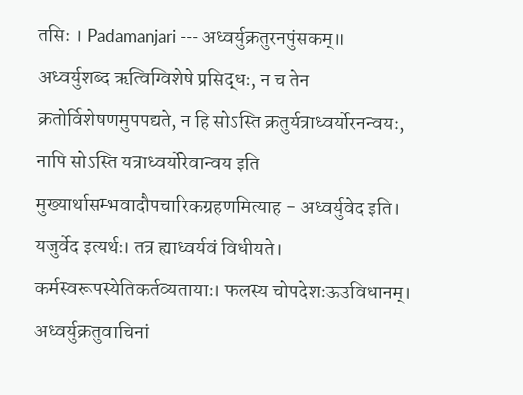तसिः । Padamanjari --- अध्वर्युक्रतुरनपुंसकम्॥ अध्वर्युशब्द ऋत्विग्विशेषे प्रसिद्धः, न च तेन क्रतोर्विशेषणमुपपद्यते, न हि सोऽस्ति क्रतुर्यत्राध्वर्योरनन्वयः, नापि सोऽस्ति यत्राध्वर्योरेवान्वय इति मुख्यार्थासम्भवादौपचारिकग्रहणमित्याह - अध्वर्युवेद इति। यजुर्वेद इत्यर्थः। तत्र ह्याध्वर्यवं विधीयते। कर्मस्वरूपस्येतिकर्तव्यतायाः। फलस्य चोपदेशःऊउविधानम्। अध्वर्युक्रतुवाचिनां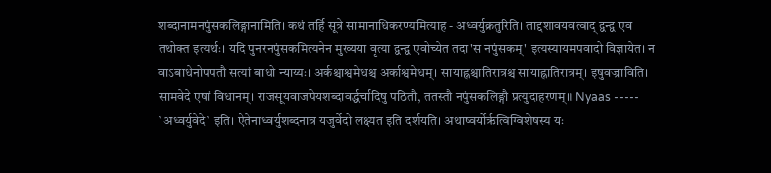शब्दानामनपुंसकलिङ्गानामिति। कथं तर्हि सूत्रे सामानाधिकरण्यमित्याह - अध्वर्युक्रतुरिति। ताद्दशावयवत्वाद् द्वन्द्व एव तथोक्त इत्यर्थः। यदि पुनरनपुंसकमित्यनेन मुख्यया वृत्या द्वन्द्व एवोच्येत तदा'स नपुंसकम्' इत्यस्यायमपवादो विज्ञायेत। न वाऽबाधेनोपपतौ सत्यां बाधो न्याय्यः। अर्कश्चाश्वमेधश्च अर्काश्वमेधम्। सायाह्नश्चातिरात्रश्च सायाह्नातिरात्रम्। इषुवज्राविति। सामवेदे एषां विधानम्। राजसूयवाजपेयशब्दावर्द्धर्चादिषु पठितौ, ततस्तौ नपुंसकलिङ्गौ प्रत्युदाहरणम्॥ Nyaas ----- `अध्वर्युवेदे` इति। ऐतेनाध्वर्युशब्दनात्र यजुर्वेदो लक्ष्यत इति दर्शयति। अथाष्वर्योरृत्विग्विशेषस्य यः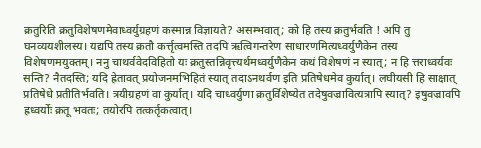क्रतुरिति क्रतुविशेषणमेवाध्वर्युग्रहणं कस्मान्न विज्ञायते? असम्भवात्; को हि तस्य क्रतुर्भवति ! अपि तु घनव्ययशीलस्य। यद्यपि तस्य क्रतौ कर्त्तृत्वमस्ति तदपि ऋत्विगन्तरेण साधारणमित्यध्वर्युणैकेन तस्य विशेषणमयुक्तम्। ननु चाथर्ववेदविहितो यः क्रतुस्तन्निवृत्त्यर्थमध्वर्युणैकेन कथं विशेषणं न स्यात्; न हि त्तराध्वर्यवः सन्ति? नैतदस्ति; यदि ह्रेतावत् प्रयोजनमभिहितं स्यात् तदाऽनथर्वण इति प्रतिषेधमेव कुर्यात्। लघीयसी हि साक्षात् प्रतिषेधे प्रतीतिर्भवति। त्रयीग्रहणं वा कुर्यात्। यदि चाध्वर्युणा क्रतुर्विशेष्येत तदेषुवज्रावित्यत्रापि स्यात्? इषुवज्रावपि ह्रध्वर्योः क्रतू भवतः; तयोरपि तत्कर्तृकत्वात्।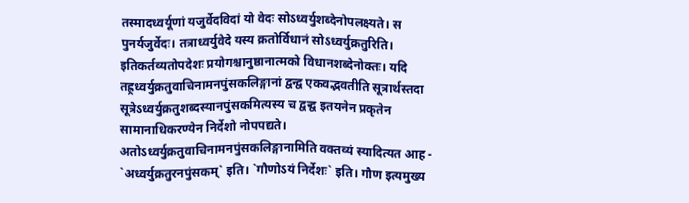तस्मादध्वर्यूणां यजुर्वेदविदां यो वेदः सोऽध्वर्युशब्देनोपलक्ष्यते। स पुनर्यजुर्वेदः। तत्राध्वर्युवेदे यस्य क्रतोर्विधानं सोऽध्वर्युक्रतुरिति। इतिकर्तव्यतोपदेशः प्रयोगश्चानुष्ठानात्मको विधानशब्देनोक्तः। यदि तह्र्रध्वर्युक्रतुवाचिनामनपुंसकलिङ्गानां द्वन्द्व एकवद्भवतीति सूत्रार्थस्तदा सूत्रेऽध्वर्युक्रतुशब्दस्यानपुंसकमित्यस्य च द्वन्द्व इतयनेन प्रकृतेन सामानाधिकरण्येन निर्देशो नोपपद्यते। अतोऽध्वर्युक्रतुवाचिनामनपुंसकलिङ्गानामिति वक्तव्यं स्यादित्यत आह - `अध्वर्युक्रतुरनपुंसकम्` इति। `गौणोऽयं निर्देशः` इति। गौण इत्यमुख्य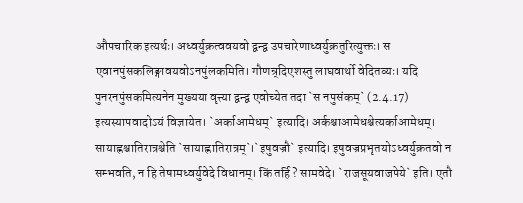औपचारिक इत्यर्थः। अध्वर्युक्रत्ववयवो द्वन्द्व उपचारेणाध्वर्युक्रतुरित्युक्तः। स एवानपुंसकलिङ्गावयवोऽनपुंलकमिति। गौणन्र्दिएशस्तु लाघवार्थो वेदितव्यः। यदि पुनरनपुंसकमित्यनेन मुख्यया वृत्त्या द्वन्द्व एवोच्येत तदा `स नपुसंकम्` (2.4.17) इत्यस्यापवादोऽयं विज्ञायेत। `अर्काआमेधम्` इत्यादि। अर्कश्चाआमेधश्चेत्यर्काआमेधम्। सायाह्नश्चातिरात्रश्चेति `सायाह्नातिरात्रम्`।`इषुवज्रौ` इत्यादि। इषुवज्रप्रभृतयोऽध्वर्युक्रतवो न सम्भवति, न हि तेषामध्वर्युवेदे विधानम्। किं तर्हि? सामवेदे। `राजसूयवाजपेये` इति। एतौ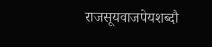राजसूयवाजपेयशब्दौ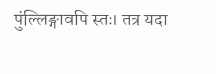पुंल्लिङ्गावपि स्तः। तत्र यदा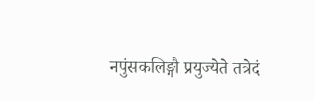नपुंसकलिङ्गौ प्रयुज्येते तत्रेदं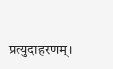प्रत्युदाहरणम्।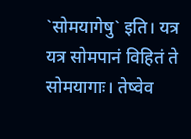`सोमयागेषु` इति। यत्र यत्र सोमपानं विहितं ते सोमयागाः। तेष्वेव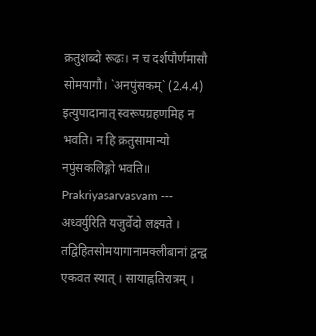क्रतुशब्दो रूढः। न च दर्शपौर्णमासौ सोमयागौ। `अनपुंसकम्` (2.4.4) इत्युपादानात् स्वरूपग्रहणमिह न भवति। न हि क्रतुसामान्यो नपुंसकलिङ्गो भवति॥ Prakriyasarvasvam --- अध्वर्युरिति यजुर्वेदो लक्ष्यते । तद्विहितसोमयागानामक्लीबानां द्वन्द्व एकवत स्यात् । सायाह्नतिरात्रम् ।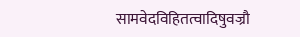सामवेदविहितत्वादिषुवज्रौ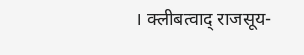। क्लीबत्वाद् राजसूय-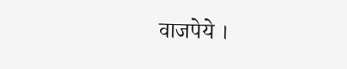वाजपेये ।